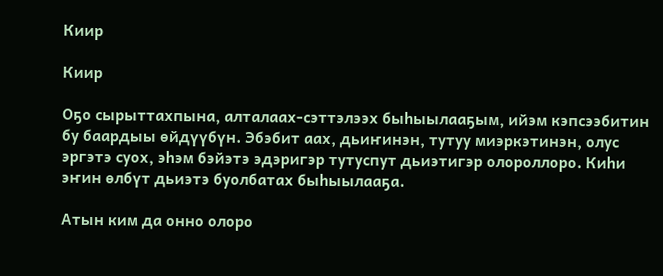Киир

Киир

Оҕо сырыттахпына, алталаах-сэттэлээх быһыылааҕым, ийэм кэпсээбитин бу баардыы өйдүүбүн. Эбэбит аах, дьиҥинэн, тутуу миэркэтинэн, олус эргэтэ суох, эһэм бэйэтэ эдэригэр тутуспут дьиэтигэр олороллоро. Киһи эҥин өлбүт дьиэтэ буолбатах быһыылааҕа.

Атын ким да онно олоро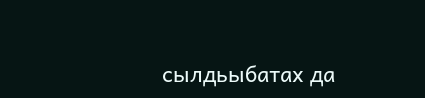сылдьыбатах да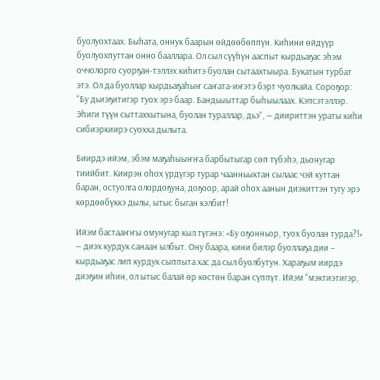буолуохтаах. Быһата, оннук баарын өйдөөбөппүн. Киһини өйдүүр буолуохпуттан онно бааллара. Ол сыл сүүһүн ааспыт кырдьаҕас эһэм оччолорго суорҕан-тэллэх киһитэ буолан сытаахтыыра. Букатын турбат этэ. Ол да буоллар кырдьаҕаһыҥ саҥата-иҥэтэ бэрт чуолкайа. Сороҕор: “Бу дьиэҕитигэр туох эрэ баар. Бандьыыттар быһыылаах. Кэпсэтэллэр. Эһиги түүн сыттаххытына, буолан тураллар, дьэ”, — диириттэн ураты киһи сибиэркиирэ суохха дылыта.

Биирдэ ийэм, эбэм маҕаһыыҥҥа барбытыгар сөп түбэһэ, дьонугар тиийбит. Киирэн оһох үрдүгэр турар чаанньыктан сылаас чэй куттан баран, остуолга олордоҕуна, доҕоор, арай оһох аанын диэкиттэн тугу эрэ көрдөөбүккэ дылы, ытыс быган кэлбит!

Ийэм бастааҥҥы омунугар кыл түгэнэ: «Бу оҕонньор, туох буолан турда?!» — диэх курдук санаан ылбыт. Ону баара, кини билэр буоллаҕа дии – кырдьаҕас лип курдук сыппыта хас да сыл буолбутун. Хараҕым иирдэ диэҕин иһин, ол ытыс балай өр көстөн баран сүппүт. Ийэм “мэктиэтигэр,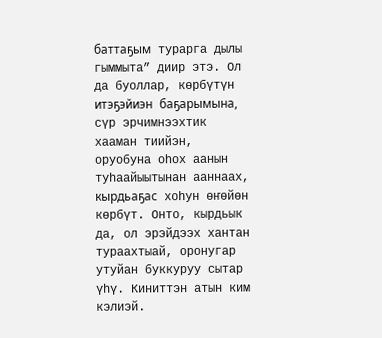баттаҕым турарга дылы гыммыта” диир этэ. Ол да буоллар, көрбүтүн итэҕэйиэн баҕарымына, сүр эрчимнээхтик хааман тиийэн, оруобуна оһох аанын туһаайыытынан ааннаах, кырдьаҕас хоһун өҥөйөн көрбүт. Онто, кырдьык да, ол эрэйдээх хантан тураахтыай, оронугар утуйан буккуруу сытар үһү. Киниттэн атын ким кэлиэй.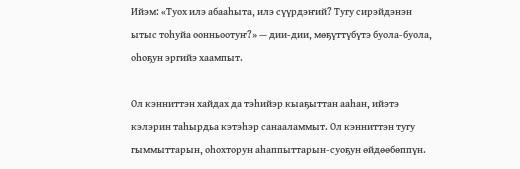Ийэм: «Туох илэ абааһыта, илэ сүүрдэҥий? Тугу сирэйдэнэн ытыс тоһуйа оонньоотуҥ?» — дии-дии, мөҕүттүбүтэ буола-буола, оһоҕун эргийэ хаампыт.

Ол кэнниттэн хайдах да тэһийэр кыаҕыттан ааһан, ийэтэ кэлэрин таһырдьа кэтэһэр санааламмыт. Ол кэнниттэн тугу гыммыттарын, оһохторун аһаппыттарын-суоҕун өйдөөбөппүн.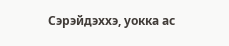Сэрэйдэххэ, уокка ас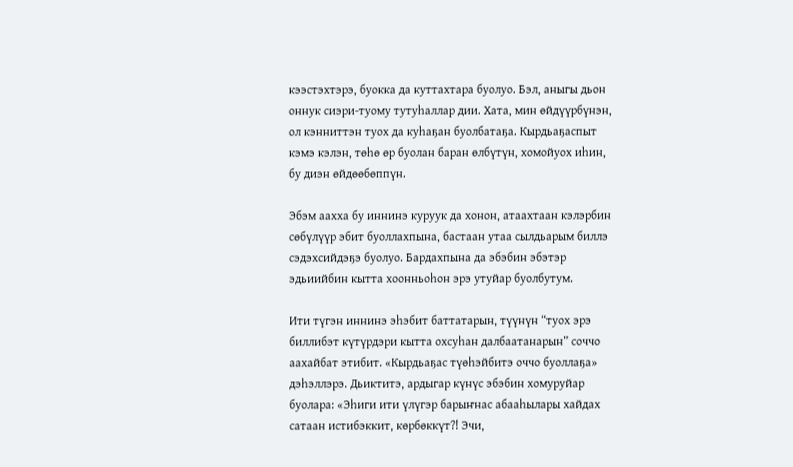кээстэхтэрэ, буокка да куттахтара буолуо. Бэл, аныгы дьон оннук сиэри-туому тутуһаллар дии. Хата, мин өйдүүрбүнэн, ол кэнниттэн туох да куһаҕан буолбатаҕа. Кырдьаҕаспыт кэмэ кэлэн, төһө өр буолан баран өлбүтүн, хомойуох иһин, бу диэн өйдөөбөппүн.

Эбэм аахха бу иннинэ куруук да хонон, атаахтаан кэлэрбин сөбүлүүр эбит буоллахпына, бастаан утаа сылдьарым биллэ сэдэхсийдэҕэ буолуо. Бардахпына да эбэбин эбэтэр эдьиийбин кытта хоонньоһон эрэ утуйар буолбутум.

Ити түгэн иннинэ эһэбит баттатарын, түүнүн “туох эрэ биллибэт күтүрдэри кытта охсуһан далбаатанарын” соччо аахайбат этибит. «Кырдьаҕас түөһэйбитэ оччо буоллаҕа» дэһэллэрэ. Дьиктитэ, ардыгар күнүс эбэбин хомуруйар буолара: «Эһиги ити үлүгэр барыҥнас абааһылары хайдах сатаан истибэккит, көрбөккүт?! Эчи,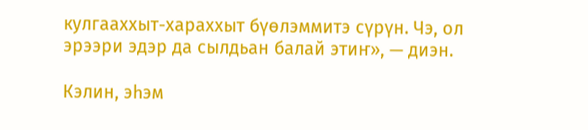кулгааххыт-хараххыт бүөлэммитэ сүрүн. Чэ, ол эрээри эдэр да сылдьан балай этиҥ», — диэн.

Кэлин, эһэм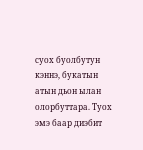суох буолбутун кэннэ, букатын атын дьон ылан олорбуттара. Туох эмэ баар диэбит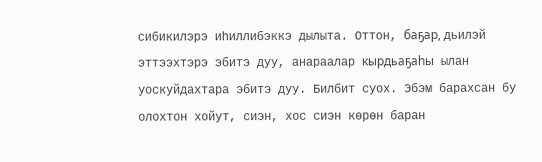сибикилэрэ иһиллибэккэ дылыта. Оттон, баҕар, дьилэй эттээхтэрэ эбитэ дуу, анараалар кырдьаҕаһы ылан уоскуйдахтара эбитэ дуу. Билбит суох. Эбэм барахсан бу олохтон хойут, сиэн, хос сиэн көрөн баран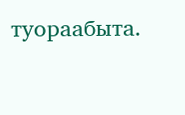туораабыта.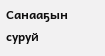Санааҕын суруй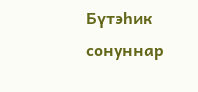Бүтэһик сонуннар